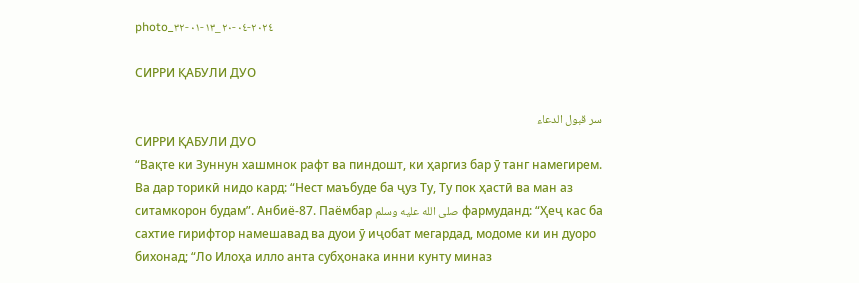photo_٢٠٢٤-٠٤-٢٠_١٣-٠١-٣٢

СИРРИ ҚАБУЛИ ДУО

سر قبول الدعاء
СИРРИ ҚАБУЛИ ДУО
“Вақте ки Зуннун хашмнок рафт ва пиндошт, ки ҳаргиз бар ӯ танг намегирем. Ва дар торикӣ нидо кард: “Нест маъбуде ба ҷуз Ту, Ту пок ҳастӣ ва ман аз ситамкорон будам”. Анбиё-87. Паёмбар صلى الله عليه وسلم фармуданд: “Ҳеҷ кас ба сахтие гирифтор намешавад ва дуои ӯ иҷобат мегардад, модоме ки ин дуоро бихонад; “Ло Илоҳа илло анта субҳонака инни кунту миназ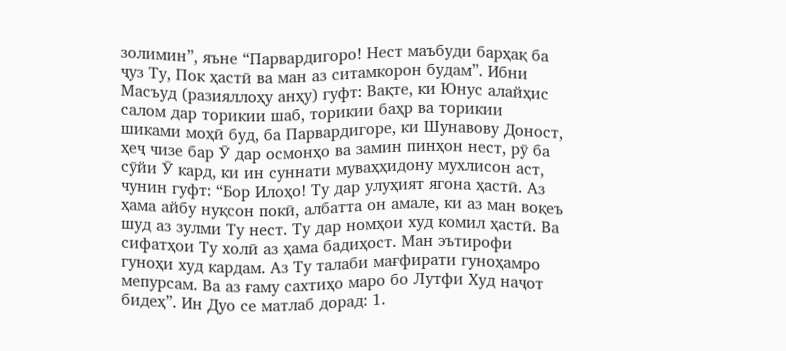золимин”, яъне “Парвардигоро! Нест маъбуди барҳақ ба ҷуз Ту, Пок ҳастӣ ва ман аз ситамкорон будам”. Ибни Масъуд (разияллоҳу анҳу) гуфт: Вақте, ки Юнус алайҳис салом дар торикии шаб, торикии баҳр ва торикии шиками моҳӣ буд, ба Парвардигоре, ки Шунавову Доност, ҳеҷ чизе бар Ӯ дар осмонҳо ва замин пинҳон нест, рӯ ба сӯйи Ӯ кард, ки ин суннати муваҳҳидону мухлисон аст, чунин гуфт: “Бор Илоҳо! Ту дар улуҳият ягона ҳастӣ. Аз ҳама айбу нуқсон покӣ, албатта он амале, ки аз ман воқеъ шуд аз зулми Ту нест. Ту дар номҳои худ комил ҳастӣ. Ва сифатҳои Ту холӣ аз ҳама бадиҳост. Ман эътирофи гуноҳи худ кардам. Аз Ту талаби мағфирати гуноҳамро мепурсам. Ва аз ғаму сахтиҳо маро бо Лутфи Худ наҷот бидеҳ”. Ин Дуо се матлаб дорад: 1.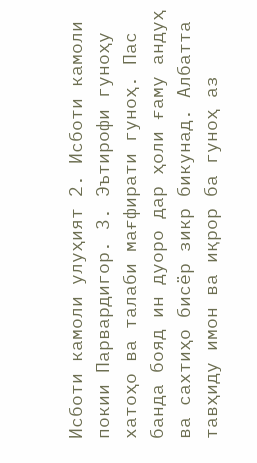Исботи камоли улуҳият 2. Исботи камоли покии Парвардигор. 3. Эътирофи гуноҳу хатоҳо ва талаби мағфирати гуноҳ. Пас банда бояд ин дуоро дар ҳоли ғаму андуҳ ва сахтиҳо бисёр зикр бикунад. Албатта тавҳиду имон ва иқрор ба гуноҳ аз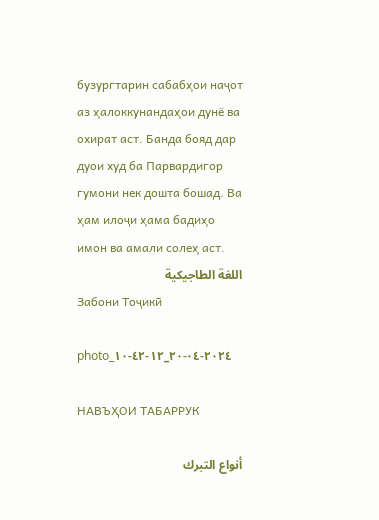бузургтарин сабабҳои наҷот аз ҳалоккунандаҳои дунё ва охират аст. Банда бояд дар дуои худ ба Парвардигор гумони нек дошта бошад. Ва ҳам илоҷи ҳама бадиҳо имон ва амали солеҳ аст.
اللغة الطاجيكية
Забони Тоҷикӣ

photo_٢٠٢٤-٠٤-٢٠_١٢-٤٢-١٠

НАВЪҲОИ ТАБАРРУК

أنواع التبرك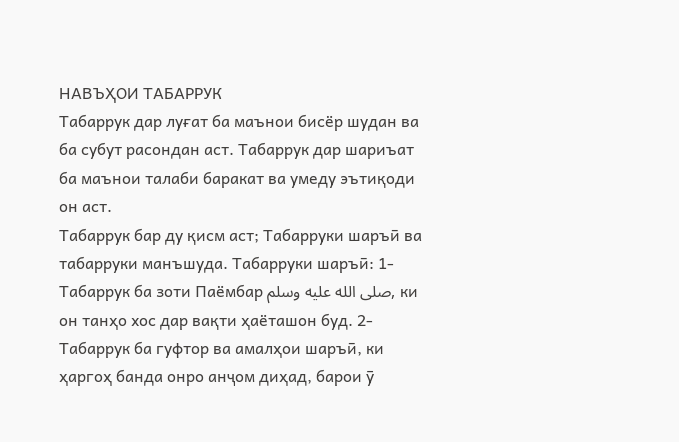НАВЪҲОИ ТАБАРРУК
Табаррук дар луғат ба маънои бисёр шудан ва ба субут расондан аст. Табаррук дар шариъат ба маънои талаби баракат ва умеду эътиқоди он аст.
Табаррук бар ду қисм аст; Табарруки шаръӣ ва табарруки манъшуда. Табарруки шаръӣ: 1-Табаррук ба зоти Паёмбар صلى الله عليه وسلم, ки он танҳо хос дар вақти ҳаёташон буд. 2-Табаррук ба гуфтор ва амалҳои шаръӣ, ки ҳаргоҳ банда онро анҷом диҳад, барои ӯ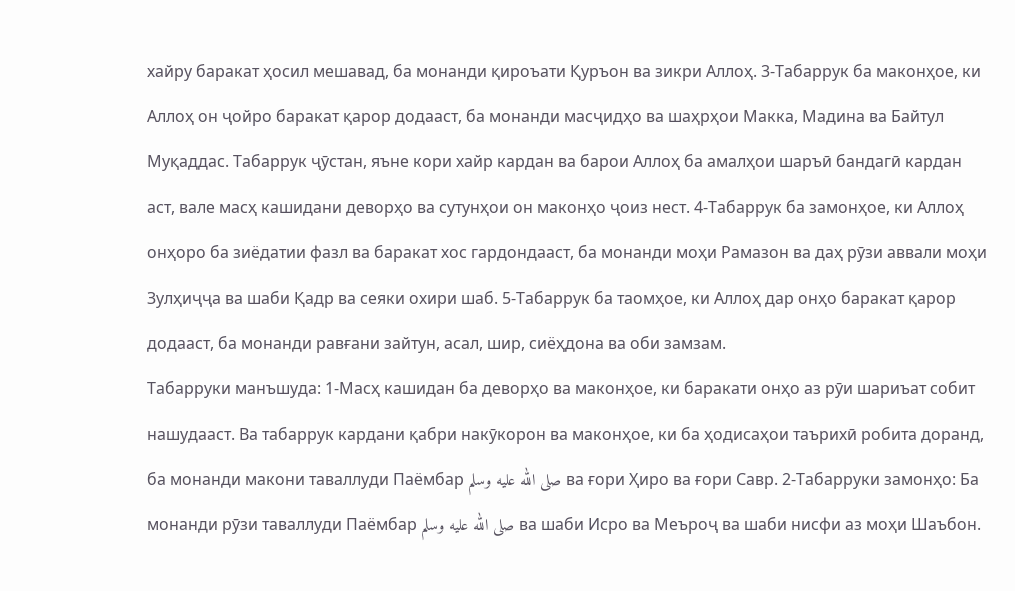хайру баракат ҳосил мешавад, ба монанди қироъати Қуръон ва зикри Аллоҳ. 3-Табаррук ба маконҳое, ки Аллоҳ он ҷойро баракат қарор додааст, ба монанди масҷидҳо ва шаҳрҳои Макка, Мадина ва Байтул Муқаддас. Табаррук ҷӯстан, яъне кори хайр кардан ва барои Аллоҳ ба амалҳои шаръӣ бандагӣ кардан аст, вале масҳ кашидани деворҳо ва сутунҳои он маконҳо ҷоиз нест. 4-Табаррук ба замонҳое, ки Аллоҳ онҳоро ба зиёдатии фазл ва баракат хос гардондааст, ба монанди моҳи Рамазон ва даҳ рӯзи аввали моҳи Зулҳиҷҷа ва шаби Қадр ва сеяки охири шаб. 5-Табаррук ба таомҳое, ки Аллоҳ дар онҳо баракат қарор додааст, ба монанди равғани зайтун, асал, шир, сиёҳдона ва оби замзам.
Табарруки манъшуда: 1-Масҳ кашидан ба деворҳо ва маконҳое, ки баракати онҳо аз рӯи шариъат собит нашудааст. Ва табаррук кардани қабри накӯкорон ва маконҳое, ки ба ҳодисаҳои таърихӣ робита доранд, ба монанди макони таваллуди Паёмбар صلى الله عليه وسلم ва ғори Ҳиро ва ғори Савр. 2-Табарруки замонҳо: Ба монанди рӯзи таваллуди Паёмбар صلى الله عليه وسلم ва шаби Исро ва Меъроҷ ва шаби нисфи аз моҳи Шаъбон.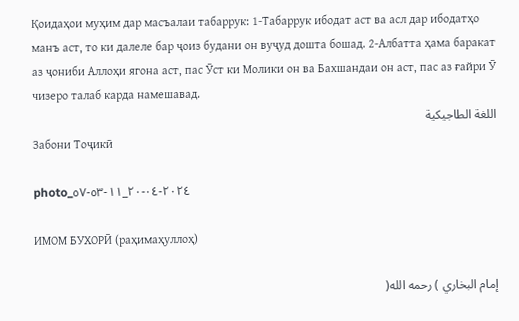Қоидаҳои муҳим дар масъалаи табаррук: 1-Табаррук ибодат аст ва асл дар ибодатҳо манъ аст, то ки далеле бар ҷоиз будани он вуҷуд дошта бошад. 2-Албатта ҳама баракат аз ҷониби Аллоҳи ягона аст, пас Ӯст ки Молики он ва Бахшандаи он аст, пас аз ғайри Ӯ чизеро талаб карда намешавад.
اللغة الطاجيكية
Забони Тоҷикӣ

photo_٢٠٢٤-٠٤-٢٠_١١-٥٣-٥٧

ИМОМ БУХОРӢ (раҳимаҳуллоҳ)

إمام البخاري ) رحمه الله(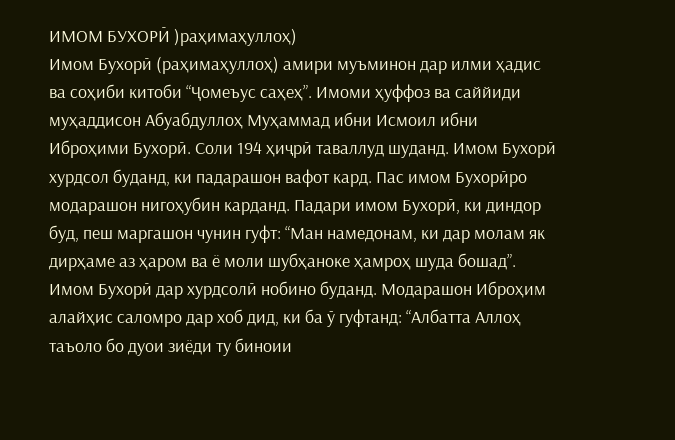ИМОМ БУХОРӢ )раҳимаҳуллоҳ)
Имом Бухорӣ (раҳимаҳуллоҳ) амири муъминон дар илми ҳадис ва соҳиби китоби “Ҷомеъус саҳеҳ”. Имоми ҳуффоз ва саййиди муҳаддисон Абуабдуллоҳ Муҳаммад ибни Исмоил ибни Иброҳими Бухорӣ. Соли 194 ҳиҷрӣ таваллуд шуданд. Имом Бухорӣ хурдсол буданд, ки падарашон вафот кард. Пас имом Бухорӣро модарашон нигоҳубин карданд. Падари имом Бухорӣ, ки диндор буд, пеш маргашон чунин гуфт: “Ман намедонам, ки дар молам як дирҳаме аз ҳаром ва ё моли шубҳаноке ҳамроҳ шуда бошад”. Имом Бухорӣ дар хурдсолӣ нобино буданд. Модарашон Иброҳим алайҳис саломро дар хоб дид, ки ба ӯ гуфтанд: “Албатта Аллоҳ таъоло бо дуои зиёди ту биноии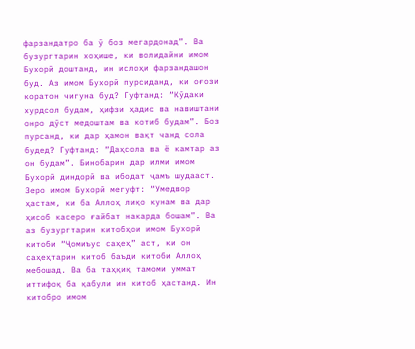фарзандатро ба ӯ боз мегардонад”. Ва бузургтарин хоҳише, ки волидайни имом Бухорӣ доштанд, ин ислоҳи фарзандашон буд. Аз имом Бухорӣ пурсиданд, ки оғози коратон чигуна буд? Гуфтанд: “Кӯдаки хурдсол будам, ҳифзи ҳадис ва навиштани онро дӯст медоштам ва котиб будам”. Боз пурсанд, ки дар ҳамон вақт чанд сола будед? Гуфтанд: “Даҳсола ва ё камтар аз он будам”. Бинобарин дар илми имом Бухорӣ диндорӣ ва ибодат ҷамъ шудааст. Зеро имом Бухорӣ мегуфт: “Умедвор ҳастам, ки ба Аллоҳ лиқо кунам ва дар ҳисоб касеро ғайбат накарда бошам”. Ва аз бузургтарин китобҳои имом Бухорӣ китоби “Ҷомиъус саҳеҳ” аст, ки он саҳеҳтарин китоб баъди китоби Аллоҳ мебошад. Ва ба таҳқиқ тамоми уммат иттифоқ ба қабули ин китоб ҳастанд. Ин китобро имом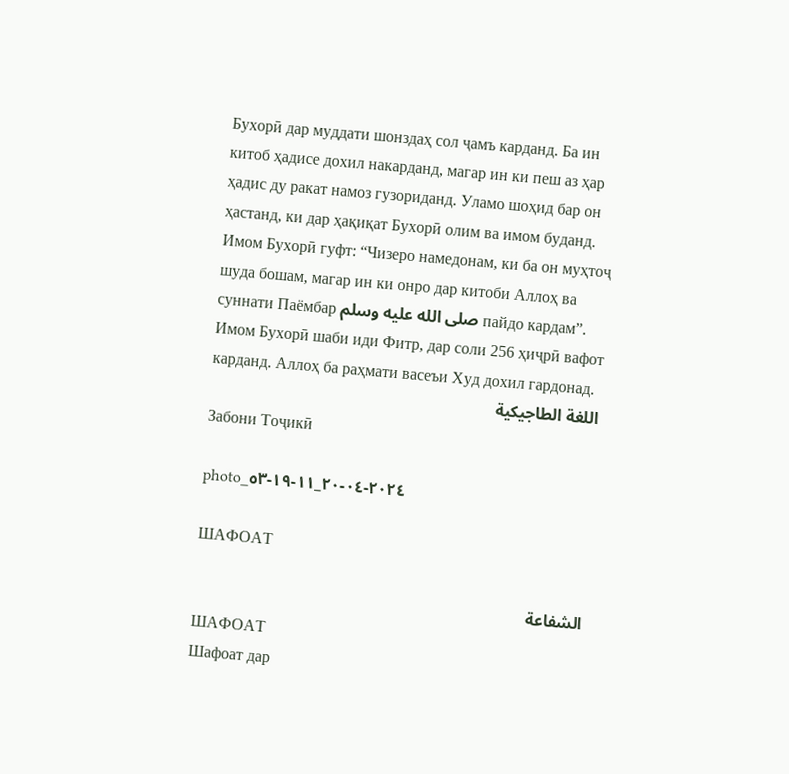Бухорӣ дар муддати шонздаҳ сол ҷамъ карданд. Ба ин китоб ҳадисе дохил накарданд, магар ин ки пеш аз ҳар ҳадис ду ракат намоз гузориданд. Уламо шоҳид бар он ҳастанд, ки дар ҳақиқат Бухорӣ олим ва имом буданд. Имом Бухорӣ гуфт: “Чизеро намедонам, ки ба он муҳтоҷ шуда бошам, магар ин ки онро дар китоби Аллоҳ ва суннати Паёмбар صلى الله عليه وسلم пайдо кардам”. Имом Бухорӣ шаби иди Фитр, дар соли 256 ҳиҷрӣ вафот карданд. Аллоҳ ба раҳмати васеъи Худ дохил гардонад.
اللغة الطاجيكية
Забони Тоҷикӣ

photo_٢٠٢٤-٠٤-٢٠_١١-١٩-٥٣

ШАФОАТ

الشفاعة
ШАФОАТ
Шафоат дар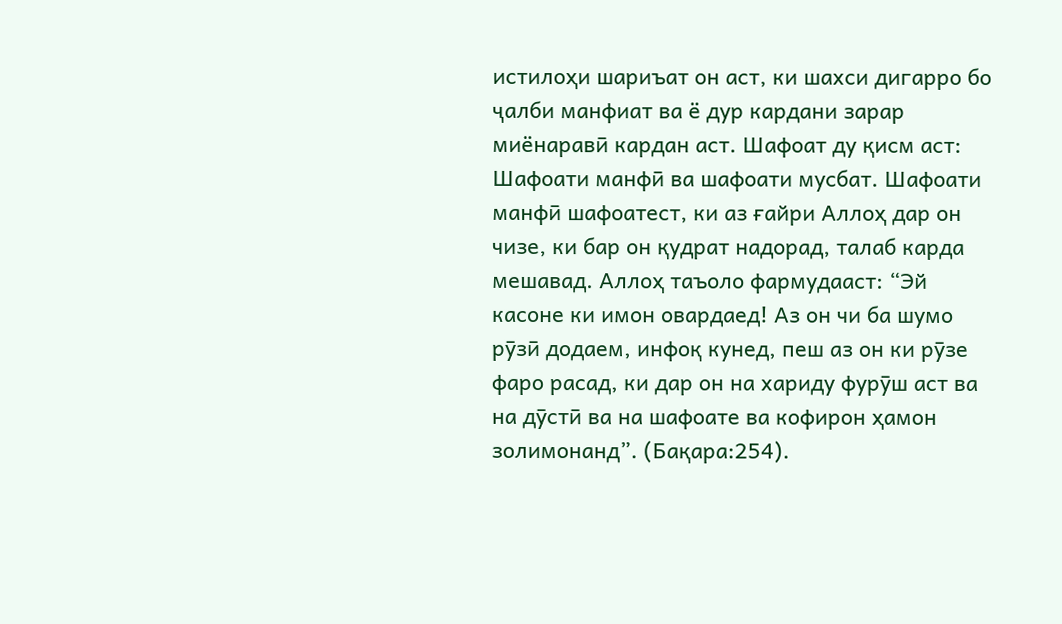истилоҳи шариъат он аст, ки шахси дигарро бо ҷалби манфиат ва ё дур кардани зарар миёнаравӣ кардан аст. Шафоат ду қисм аст: Шафоати манфӣ ва шафоати мусбат. Шафоати манфӣ шафоатест, ки аз ғайри Аллоҳ дар он чизе, ки бар он қудрат надорад, талаб карда мешавад. Аллоҳ таъоло фармудааст: “Эй касоне ки имон овардаед! Аз он чи ба шумо рӯзӣ додаем, инфоқ кунед, пеш аз он ки рӯзе фаро расад, ки дар он на хариду фурӯш аст ва на дӯстӣ ва на шафоате ва кофирон ҳамон золимонанд”. (Бақара:254).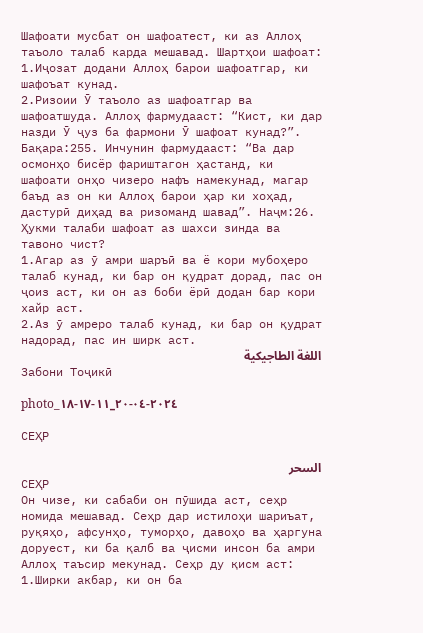Шафоати мусбат он шафоатест, ки аз Аллоҳ таъоло талаб карда мешавад. Шартҳои шафоат:
1.Иҷозат додани Аллоҳ барои шафоатгар, ки шафоъат кунад.
2.Ризоии Ӯ таъоло аз шафоатгар ва шафоатшуда. Аллоҳ фармудааст: “Кист, ки дар назди Ӯ ҷуз ба фармони Ӯ шафоат кунад?”. Бақара:255. Инчунин фармудааст: “Ва дар осмонҳо бисёр фариштагон ҳастанд, ки шафоати онҳо чизеро нафъ намекунад, магар баъд аз он ки Аллоҳ барои ҳар ки хоҳад, дастурӣ диҳад ва ризоманд шавад”. Наҷм:26.
Ҳукми талаби шафоат аз шахси зинда ва тавоно чист?
1.Агар аз ӯ амри шаръӣ ва ё кори мубоҳеро талаб кунад, ки бар он қудрат дорад, пас он ҷоиз аст, ки он аз боби ёрӣ додан бар кори хайр аст.
2.Аз ӯ амреро талаб кунад, ки бар он қудрат надорад, пас ин ширк аст.
اللغة الطاجيكية
Забони Тоҷикӣ

photo_٢٠٢٤-٠٤-٢٠_١١-١٧-١٨

СЕҲР

السحر
СЕҲР
Он чизе, ки сабаби он пӯшида аст, сеҳр номида мешавад. Сеҳр дар истилоҳи шариъат, руқяҳо, афсунҳо, туморҳо, давоҳо ва ҳаргуна доруест, ки ба қалб ва ҷисми инсон ба амри Аллоҳ таъсир мекунад. Сеҳр ду қисм аст: 1.Ширки акбар, ки он ба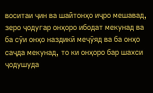воситаи ҷин ва шайтонҳо иҷро мешавад, зеро ҷодугар онҳоро ибодат мекунад ва ба сӯи онҳо наздикӣ меҷӯяд ва ба онҳо саҷда мекунад, то ки онҳоро бар шахси ҷодушуда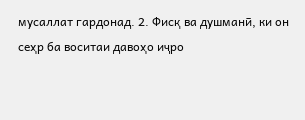мусаллат гардонад. 2. Фисқ ва душманӣ, ки он сеҳр ба воситаи давоҳо иҷро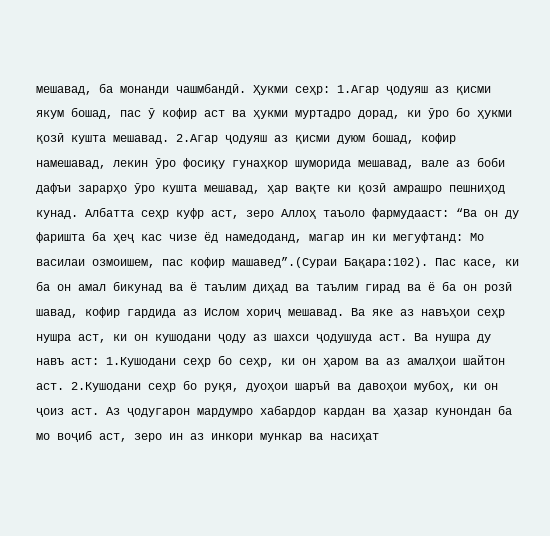мешавад, ба монанди чашмбандӣ. Ҳукми сеҳр: 1.Агар ҷодуяш аз қисми якум бошад, пас ӯ кофир аст ва ҳукми муртадро дорад, ки ӯро бо ҳукми қозӣ кушта мешавад. 2.Агар ҷодуяш аз қисми дуюм бошад, кофир намешавад, лекин ӯро фосиқу гунаҳкор шуморида мешавад, вале аз боби дафъи зарарҳо ӯро кушта мешавад, ҳар вақте ки қозӣ амрашро пешниҳод кунад. Албатта сеҳр куфр аст, зеро Аллоҳ таъоло фармудааст: “Ва он ду фаришта ба ҳеҷ кас чизе ёд намедоданд, магар ин ки мегуфтанд: Мо василаи озмоишем, пас кофир машавед”.(Сураи Бақара:102). Пас касе, ки ба он амал бикунад ва ё таълим диҳад ва таълим гирад ва ё ба он розӣ шавад, кофир гардида аз Ислом хориҷ мешавад. Ва яке аз навъҳои сеҳр нушра аст, ки он кушодани ҷоду аз шахси ҷодушуда аст. Ва нушра ду навъ аст: 1.Кушодани сеҳр бо сеҳр, ки он ҳаром ва аз амалҳои шайтон аст. 2.Кушодани сеҳр бо руқя, дуоҳои шаръӣ ва давоҳои мубоҳ, ки он ҷоиз аст. Аз ҷодугарон мардумро хабардор кардан ва ҳазар кунондан ба мо воҷиб аст, зеро ин аз инкори мункар ва насиҳат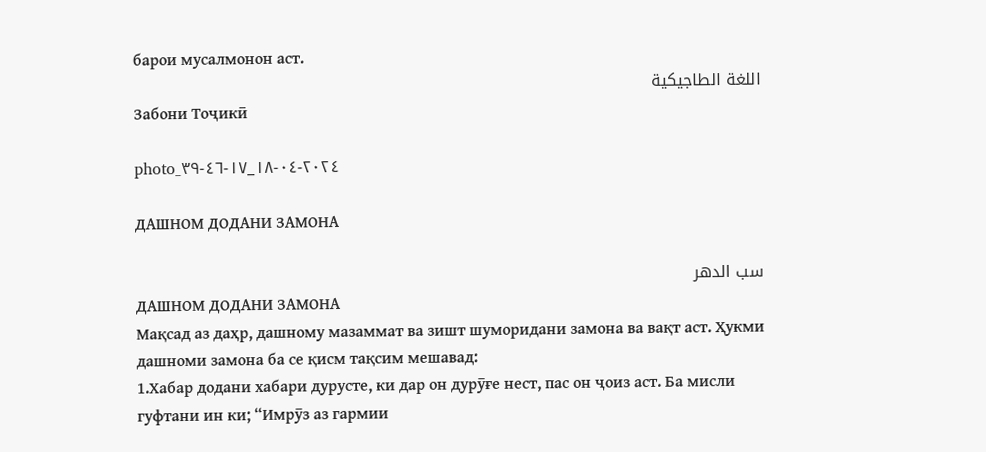барои мусалмонон аст.
اللغة الطاجيكية
Забони Тоҷикӣ

photo_٢٠٢٤-٠٤-١٨_١٧-٤٦-٣٩

ДАШНОМ ДОДАНИ ЗАМОНА

سب الدهر
ДАШНОМ ДОДАНИ ЗАМОНА
Мақсад аз даҳр, дашному мазаммат ва зишт шуморидани замона ва вақт аст. Ҳукми дашноми замона ба се қисм тақсим мешавад:
1.Хабар додани хабари дурусте, ки дар он дурӯғе нест, пас он ҷоиз аст. Ба мисли гуфтани ин ки; “Имрӯз аз гармии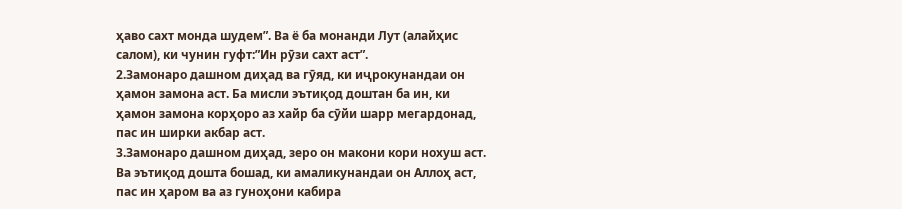ҳаво сахт монда шудем”. Ва ё ба монанди Лут (алайҳис салом), ки чунин гуфт:”Ин рӯзи сахт аст”.
2.Замонаро дашном диҳад ва гӯяд, ки иҷрокунандаи он ҳамон замона аст. Ба мисли эътиқод доштан ба ин, ки ҳамон замона корҳоро аз хайр ба сӯйи шарр мегардонад, пас ин ширки акбар аст.
3.Замонаро дашном диҳад, зеро он макони кори нохуш аст. Ва эътиқод дошта бошад, ки амаликунандаи он Аллоҳ аст, пас ин ҳаром ва аз гуноҳони кабира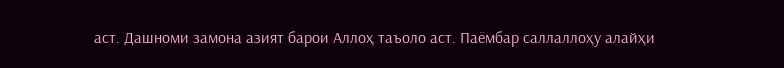аст. Дашноми замона азият барои Аллоҳ таъоло аст. Паёмбар саллаллоҳу алайҳи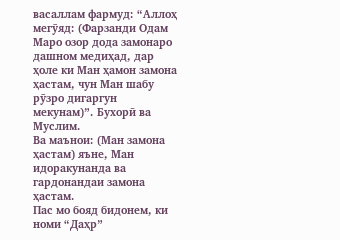васаллам фармуд: “Аллоҳ мегӯяд: (Фарзанди Одам Маро озор дода замонаро дашном медиҳад, дар ҳоле ки Ман ҳамон замона ҳастам, чун Ман шабу рӯзро дигаргун мекунам)”. Бухорӣ ва Муслим.
Ва маънои: (Ман замона ҳастам) яъне, Ман идоракунанда ва гардонандаи замона ҳастам.
Пас мо бояд бидонем, ки номи “Даҳр”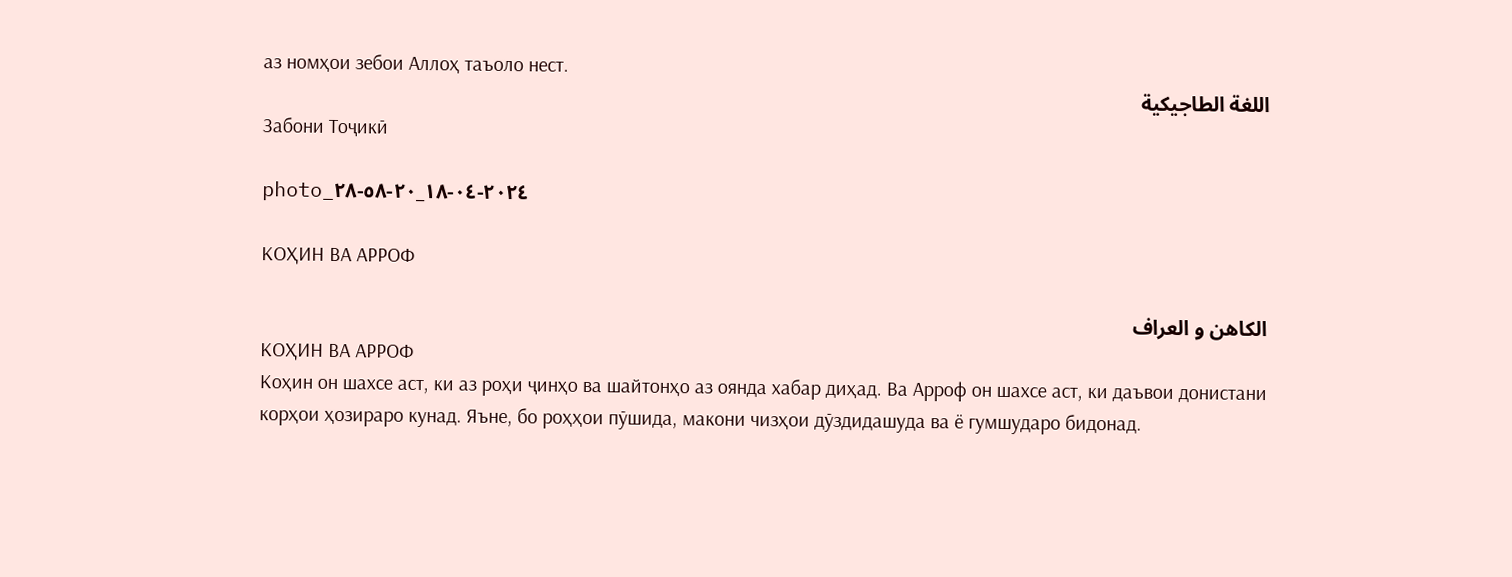аз номҳои зебои Аллоҳ таъоло нест.
اللغة الطاجيكية
Забони Тоҷикӣ

photo_٢٠٢٤-٠٤-١٨_٢٠-٥٨-٢٨

КОҲИН ВА АРРОФ

الكاهن و العراف
КОҲИН ВА АРРОФ
Коҳин он шахсе аст, ки аз роҳи ҷинҳо ва шайтонҳо аз оянда хабар диҳад. Ва Арроф он шахсе аст, ки даъвои донистани корҳои ҳозираро кунад. Яъне, бо роҳҳои пӯшида, макони чизҳои дӯздидашуда ва ё гумшударо бидонад.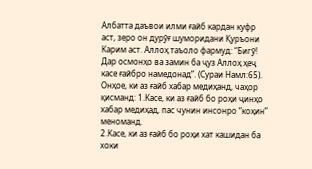Албатта даъвои илми ғайб кардан куфр аст, зеро он дурӯғ шуморидани Қуръони Карим аст. Аллоҳ таъоло фармуд: “Бигӯ! Дар осмонҳо ва замин ба ҷуз Аллоҳ ҳеҷ касе ғайбро намедонад”. (Сураи Намл:65).
Онҳое, ки аз ғайб хабар медиҳанд, чаҳор қисманд: 1.Касе, ки аз ғайб бо роҳи ҷинҳо хабар медиҳад, пас чунин инсонро “коҳин” меноманд.
2.Касе, ки аз ғайб бо роҳи хат кашидан ба хоки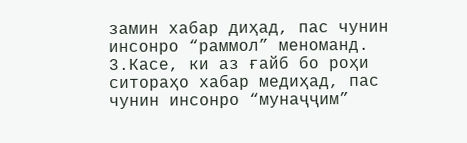замин хабар диҳад, пас чунин инсонро “раммол” меноманд.
3.Касе, ки аз ғайб бо роҳи ситораҳо хабар медиҳад, пас чунин инсонро “мунаҷҷим”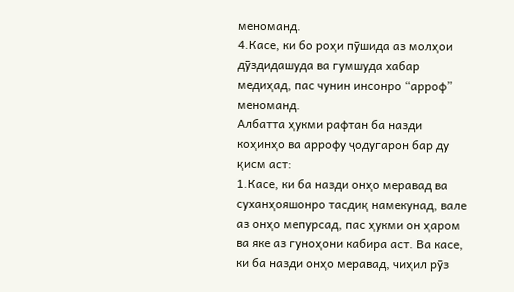меноманд.
4.Касе, ки бо роҳи пӯшида аз молҳои дӯздидашуда ва гумшуда хабар медиҳад, пас чунин инсонро “арроф” меноманд.
Албатта ҳукми рафтан ба назди коҳинҳо ва аррофу ҷодугарон бар ду қисм аст:
1.Касе, ки ба назди онҳо меравад ва суханҳояшонро тасдиқ намекунад, вале аз онҳо мепурсад, пас ҳукми он ҳаром ва яке аз гуноҳони кабира аст. Ва касе, ки ба назди онҳо меравад, чиҳил рӯз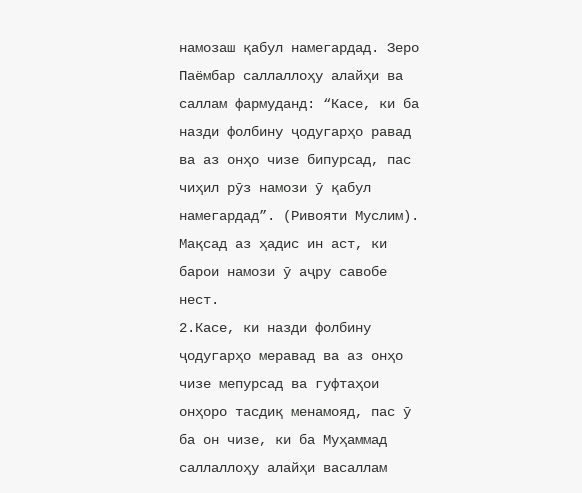намозаш қабул намегардад. Зеро Паёмбар саллаллоҳу алайҳи ва саллам фармуданд: “Касе, ки ба назди фолбину ҷодугарҳо равад ва аз онҳо чизе бипурсад, пас чиҳил рӯз намози ӯ қабул намегардад”. (Ривояти Муслим).
Мақсад аз ҳадис ин аст, ки барои намози ӯ аҷру савобе нест.
2.Касе, ки назди фолбину ҷодугарҳо меравад ва аз онҳо чизе мепурсад ва гуфтаҳои онҳоро тасдиқ менамояд, пас ӯ ба он чизе, ки ба Муҳаммад саллаллоҳу алайҳи васаллам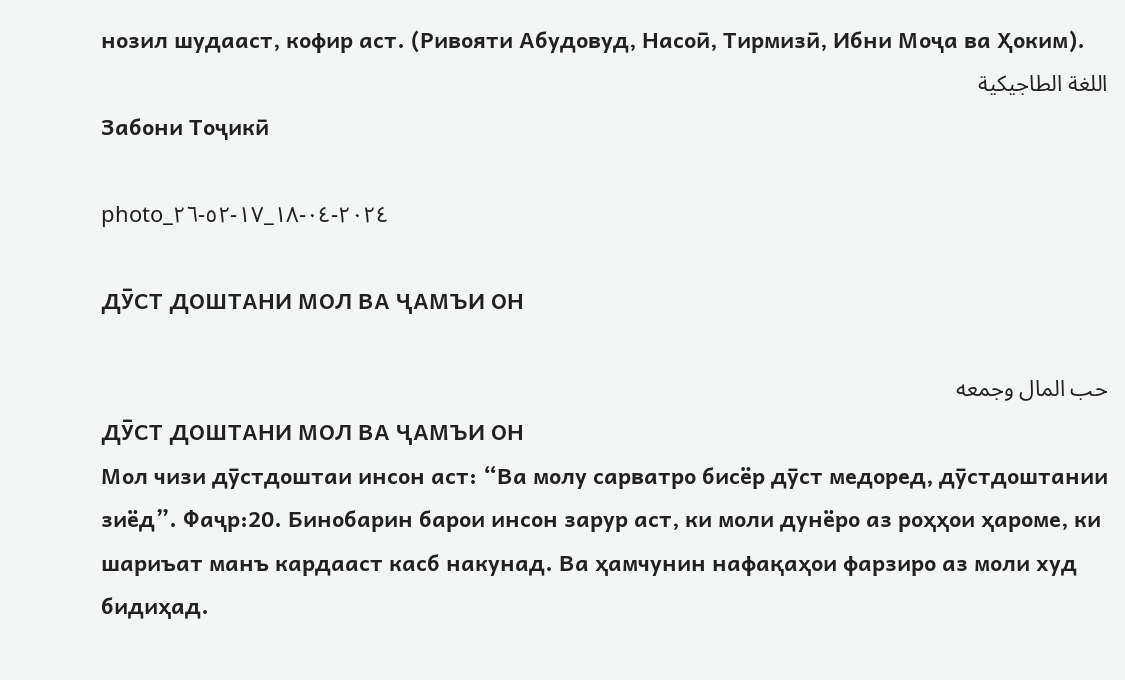нозил шудааст, кофир аст. (Ривояти Абудовуд, Насоӣ, Тирмизӣ, Ибни Моҷа ва Ҳоким).
اللغة الطاجيكية
Забони Тоҷикӣ

photo_٢٠٢٤-٠٤-١٨_١٧-٥٢-٢٦

ДӮСТ ДОШТАНИ МОЛ ВА ҶАМЪИ ОН

حب المال وجمعه
ДӮСТ ДОШТАНИ МОЛ ВА ҶАМЪИ ОН
Мол чизи дӯстдоштаи инсон аст: “Ва молу сарватро бисёр дӯст медоред, дӯстдоштании зиёд”. Фаҷр:20. Бинобарин барои инсон зарур аст, ки моли дунёро аз роҳҳои ҳароме, ки шариъат манъ кардааст касб накунад. Ва ҳамчунин нафақаҳои фарзиро аз моли худ бидиҳад.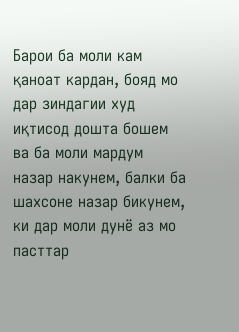Барои ба моли кам қаноат кардан, бояд мо дар зиндагии худ иқтисод дошта бошем ва ба моли мардум назар накунем, балки ба шахсоне назар бикунем, ки дар моли дунё аз мо пасттар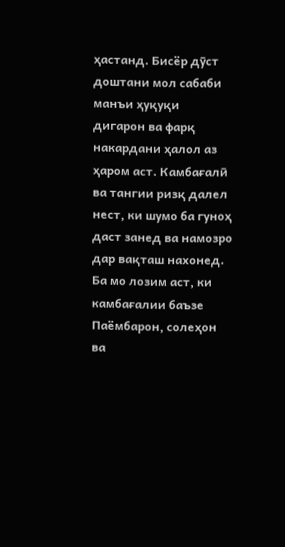ҳастанд. Бисёр дӯст доштани мол сабаби манъи ҳуқуқи дигарон ва фарқ накардани ҳалол аз ҳаром аст. Камбағалӣ ва тангии ризқ далел нест, ки шумо ба гуноҳ даст занед ва намозро дар вақташ нахонед. Ба мо лозим аст, ки камбағалии баъзе Паёмбарон, солеҳон ва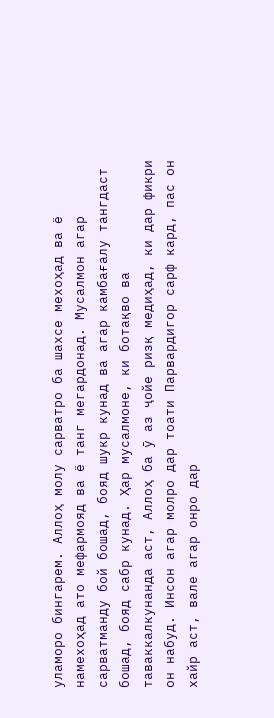уламоро бингарем. Аллоҳ молу сарватро ба шахсе мехоҳад ва ё намехоҳад ато мефармояд ва ё танг мегардонад. Мусалмон агар сарватманду бой бошад, бояд шукр кунад ва агар камбағалу тангдаст бошад, бояд сабр кунад. Ҳар мусалмоне, ки ботақво ва таваккалкунанда аст, Аллоҳ ба ӯ аз ҷойе ризқ медиҳад, ки дар фикри он набуд. Инсон агар молро дар тоати Парвардигор сарф кард, пас он хайр аст, вале агар онро дар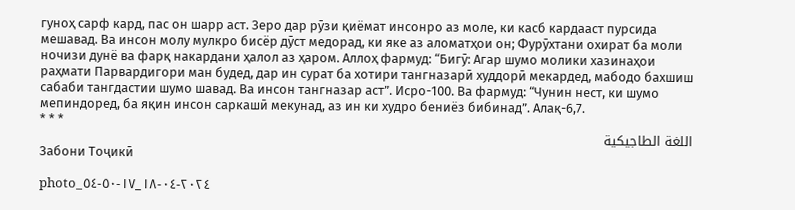гуноҳ сарф кард, пас он шарр аст. Зеро дар рӯзи қиёмат инсонро аз моле, ки касб кардааст пурсида мешавад. Ва инсон молу мулкро бисёр дӯст медорад, ки яке аз аломатҳои он; Фурӯхтани охират ба моли ночизи дунё ва фарқ накардани ҳалол аз ҳаром. Аллоҳ фармуд: “Бигӯ: Агар шумо молики хазинаҳои раҳмати Парвардигори ман будед, дар ин сурат ба хотири тангназарӣ худдорӣ мекардед, мабодо бахшиш сабаби тангдастии шумо шавад. Ва инсон тангназар аст”. Исро-100. Ва фармуд: “Чунин нест, ки шумо мепиндоред, ба яқин инсон саркашӣ мекунад, аз ин ки худро бениёз бибинад”. Алақ-6,7.
* * *
اللغة الطاجيكية
Забони Тоҷикӣ

photo_٢٠٢٤-٠٤-١٨_١٧-٥٠-٥٤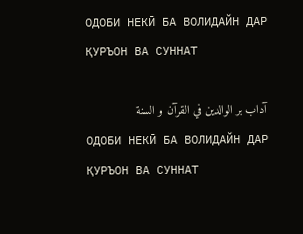ОДОБИ НЕКӢ БА ВОЛИДАЙН ДАР ҚУРЪОН ВА СУННАТ

آداب بر الوالدين في القرآن و السنة
ОДОБИ НЕКӢ БА ВОЛИДАЙН ДАР ҚУРЪОН ВА СУННАТ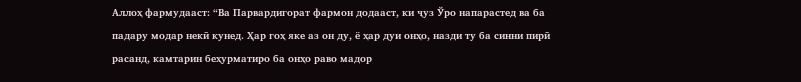Аллоҳ фармудааст: “Ва Парвардигорат фармон додааст, ки ҷуз Ўро напарастед ва ба падару модар некӣ кунед. Ҳар гоҳ яке аз он ду, ё ҳар дуи онҳо, назди ту ба синни пирӣ расанд, камтарин беҳурматиро ба онҳо раво мадор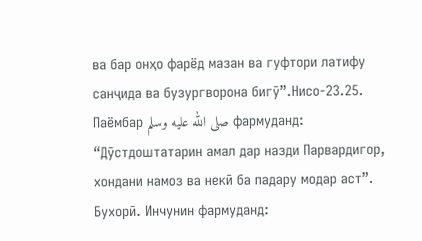ва бар онҳо фарёд мазан ва гуфтори латифу санҷида ва бузургворона бигӯ”.Нисо-23.25. Паёмбар صلى الله عليه وسلم фармуданд: “Дӯстдоштатарин амал дар назди Парвардигор, хондани намоз ва некӣ ба падару модар аст”. Бухорӣ. Инчунин фармуданд: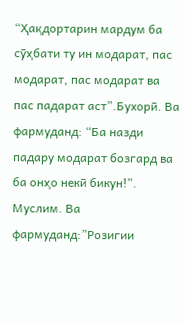“Ҳақдортарин мардум ба сӯҳбати ту ин модарат, пас модарат, пас модарат ва пас падарат аст”.Бухорӣ. Ва фармуданд: “Ба назди падару модарат бозгард ва ба онҳо некӣ бикун!”. Муслим. Ва фармуданд:”Розигии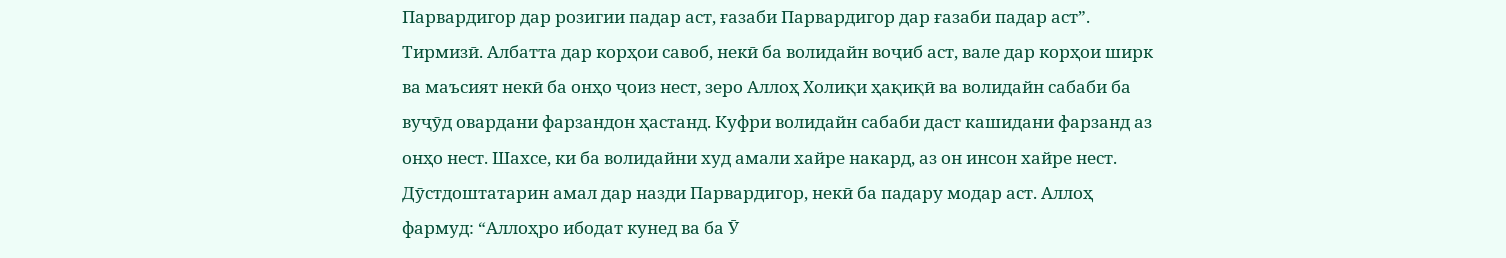Парвардигор дар розигии падар аст, ғазаби Парвардигор дар ғазаби падар аст”. Тирмизӣ. Албатта дар корҳои савоб, некӣ ба волидайн воҷиб аст, вале дар корҳои ширк ва маъсият некӣ ба онҳо ҷоиз нест, зеро Аллоҳ Холиқи ҳақиқӣ ва волидайн сабаби ба вуҷӯд овардани фарзандон ҳастанд. Куфри волидайн сабаби даст кашидани фарзанд аз онҳо нест. Шахсе, ки ба волидайни худ амали хайре накард, аз он инсон хайре нест. Дӯстдоштатарин амал дар назди Парвардигор, некӣ ба падару модар аст. Аллоҳ фармуд: “Аллоҳро ибодат кунед ва ба Ӯ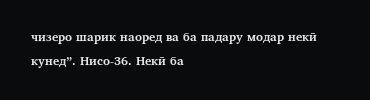чизеро шарик наоред ва ба падару модар некӣ кунед”. Нисо-36. Некӣ ба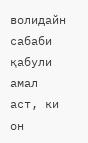волидайн сабаби қабули амал аст, ки он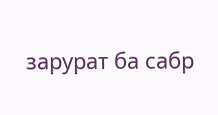зарурат ба сабр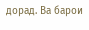дорад. Ва барои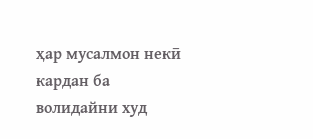ҳар мусалмон некӣ кардан ба волидайни худ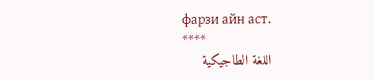фарзи айн аст.
****
اللغة الطاجيكية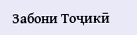Забони Тоҷикӣ